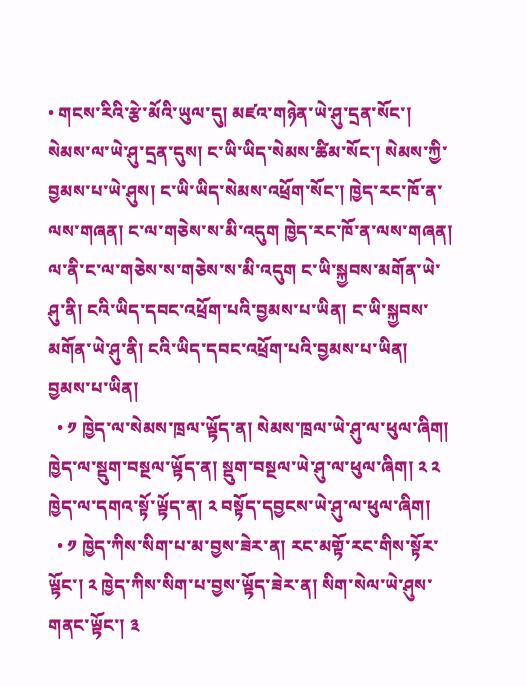• གངས་རིའི་རྩེ་མོའི་ཡུལ་དུ། མཛའ་གཉེན་ཡེ་ཤུ་དྲན་སོང་། སེམས་ལ་ཡེ་ཤུ་དྲན་དུས། ང་ཡི་ཡིད་སེམས་ཚིམ་སོང་། སེམས་ཀྱི་བྱམས་པ་ཡེ་ཤུས། ང་ཡི་ཡིད་སེམས་འཕྲོག་སོང་། ཁྱེད་རང་ཁོ་ན་ལས་གཞན། ང་ལ་གཅེས་ས་མི་འདུག ཁྱེད་རང་ཁོ་ན་ལས་གཞན། ལ་ནི་ང་ལ་གཅེས་ས་གཅེས་ས་མི་འདུག ང་ཡི་སྐྱབས་མགོན་ཡེ་ཤུ་ནི། ངའི་ཡིད་དབང་འཕྲོག་པའི་བྱམས་པ་ཡིན། ང་ཡི་སྐྱབས་མགོན་ཡེ་ཤུ་ནི། ངའི་ཡིད་དབང་འཕྲོག་པའི་བྱམས་པ་ཡིན། བྱམས་པ་ཡིན།
  • ༡ ཁྱེད་ལ་སེམས་ཁྲལ་ཡྟོད་ན། སེམས་ཁྲལ་ཡེ་ཤུ་ལ་ཕུལ་ཞིག། ཁྱེད་ལ་སྡུག་བསྔལ་ཡྟོད་ན། སྡུག་བསྔལ་ཡེ་ཤུ་ལ་ཕུལ་ཞིག། ༢ ༢ ཁྱེད་ལ་དགའ་སྟོ་ཡྟོད་ན། ༢ བསྟོད་དབྱངས་ཡེ་ཤུ་ལ་ཕུལ་ཞིག།
  • ༡ ཁྱེད་ཀིས་སིག་པ་མ་བྱས་ཟེར་ན། རང་མགྟོ་རང་གིས་སྟོར་ཡྟོང་། ༢ ཁྱེད་ཀིས་སིག་པ་བྱས་ཡྟོད་ཟེར་ན། སིག་སེལ་ཡེ་ཤུས་གནང་ཡྟོང་། ༣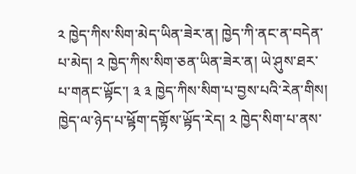༢ ཁྱེད་ཀིས་སིག་མེད་ཡིན་ཟེར་ན། ཁྱེད་ཀི་ནང་ན་བདེན་པ་མེད། ༢ ཁྱེད་ཀིས་སིག་ཅན་ཡིན་ཟེར་ན། ཡེ་ཤུས་ཐར་པ་གནང་ཡྟོང་། ༣ ༣ ཁྱེད་ཀིས་སིག་པ་བྱས་པའི་རེན་གིས། ཁྱེད་ལ་ཉེད་པ་ཕྟོག་དགྟོས་ཡྟོད་རེད། ༢ ཁྱེད་སིག་པ་ནས་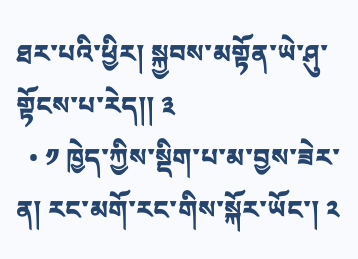ཐར་པའི་ཕྱིར། སྐྱབས་མགྟོན་ཡེ་ཤུ་གྟོངས་པ་རེད།། ༣
  • ༡ ཁྱེད་ཀྱིས་སྡིག་པ་མ་བྱས་ཟེར་ན། རང་མགོ་རང་གིས་སྐོར་ཡོང་། ༢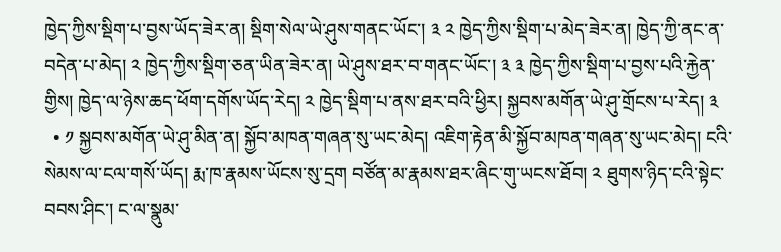ཁྱེད་ཀྱིས་སྡིག་པ་བྱས་ཡོད་ཟེར་ན། སྡིག་སེལ་ཡེ་ཤུས་གནང་ཡོང་། ༣ ༢ ཁྱེད་ཀྱིས་སྡིག་པ་མེད་ཟེར་ན། ཁྱེད་ཀྱི་ནང་ན་བདེན་པ་མེད། ༢ ཁྱེད་ཀྱིས་སྡིག་ཅན་ཡིན་ཟེར་ན། ཡེ་ཤུས་ཐར་བ་གནང་ཡོང་། ༣ ༣ ཁྱེད་ཀྱིས་སྡིག་པ་བྱས་པའི་རྐྱེན་གྱིས། ཁྱེད་ལ་ཉེས་ཆད་ཕོག་དགོས་ཡོད་རེད། ༢ ཁྱེད་སྡིག་པ་ནས་ཐར་བའི་ཕྱིར། སྐྱབས་མགོན་ཡེ་ཤུ་གྲོངས་པ་རེད། ༣
  • ༡ སྐྱབས་མགོན་ཡེ་ཤུ་མིན་ན། སྐྱོབ་མཁན་གཞན་སུ་ཡང་མེད། འཇིག་རྟེན་མི་སྐྱོབ་མཁན་གཞན་སུ་ཡང་མེད། ངའི་སེམས་ལ་ངལ་གསོ་ཡོད། རྨ་ཁ་རྣམས་ཡོངས་སུ་དྲག བཙོན་མ་རྣམས་ཐར་ཞིང་གུ་ཡངས་ཐོབ། ༢ ཐུགས་ཉིད་ངའི་སྟེང་བབས་ཤིང་། ང་ལ་སྣུམ་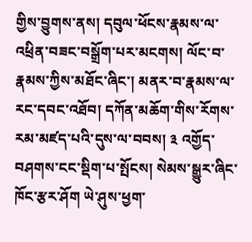གྱིས་བྱུགས་ནས། དབུལ་ཕོངས་རྣམས་ལ་འཕྲིན་བཟང་བསྒྲོག་པར་མངགས། ལོང་བ་རྣམས་ཀྱིས་མཐོང་ཞིང་། མནར་བ་རྣམས་ལ་རང་དབང་འཐོབ། དཀོན་མཆོག་གིས་རོགས་རམ་མཛད་པའི་དུས་ལ་བབས། ༣ འགྱོད་བཤགས་ངང་སྡིག་པ་སྤོངས། སེམས་སྒྱུར་ཞིང་ཁོང་རྩར་ཤོག ཡེ་ཤུས་ཕྱག་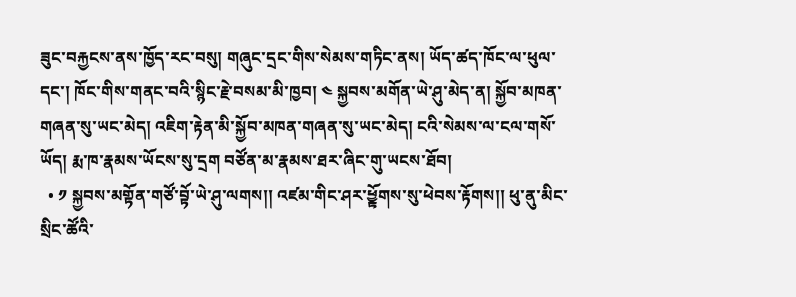ཟུང་བརྐྱངས་ནས་ཁྱོད་རང་བསུ། གཞུང་དྲང་གིས་སེམས་གཏིང་ནས། ཡོད་ཚད་ཁོང་ལ་ཕུལ་དང་། ཁོང་གིས་གནང་བའི་སྙིང་རྗེ་བསམ་མི་ཁྱབ། ༤ སྐྱབས་མགོན་ཡེ་ཤུ་མེད་ན། སྐྱོབ་མཁན་གཞན་སུ་ཡང་མེད། འཇིག་རྟེན་མི་སྐྱོབ་མཁན་གཞན་སུ་ཡང་མེད། ངའི་སེམས་ལ་ངལ་གསོ་ཡོད། རྨ་ཁ་རྣམས་ཡོངས་སུ་དྲག བཙོན་མ་རྣམས་ཐར་ཞིང་གུ་ཡངས་ཐོབ།
  • ༡ སྐྱབས་མགྟོན་གཙོ་བྟོ་ཡེ་ཤུ་ལགས།། འཛམ་གིང་ཤར་ཕྱྟོགས་སུ་ཕེབས་རྟོགས།། ཕུ་ནུ་མིང་སྲིང་ཚོའི་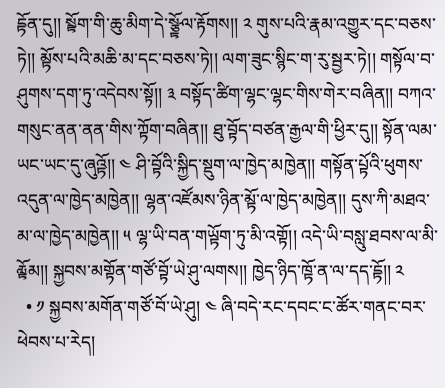དྟོན་དུ།། སྲྟོག་གི་ཆུ་མིག་དེ་སྩྟོལ་རྟོགས།། ༢ གུས་པའི་རྣམ་འགྱུར་དང་བཅས་ཏེ།། མྟོས་པའི་མཆི་མ་དང་བཅས་ཏེ།། ལག་ཟུང་སྙིང་ག་རུ་སྦྱར་ཏེ།། གསྟོལ་བ་ཤུགས་དག་ཏུ་འདེབས་སྟོ།། ༣ བསྟོད་ཚིག་ལྷང་ལྷང་གིས་གེར་བཞིན།། བཀའ་གསུང་ནན་ནན་གིས་ཀྟོག་བཞིན།། ཐུ་བྟོད་བཙན་རྒྱལ་གི་ཕྱིར་དུ།། སྟོན་ལམ་ཡང་ཡང་དུ་ཞུའྟོ།། ༤ ཤི་བྟོའི་སྐྱིད་སྡུག་ལ་ཁྱེད་མཁྱེན།། གསྟོན་པྟོའི་ཕུགས་འདུན་ལ་ཁྱེད་མཁྱེན།། ལྷན་འཛོམས་ཉིན་མྟོ་ལ་ཁྱེད་མཁྱེན།། དུས་ཀི་མཐའ་མ་ལ་ཁྱེད་མཁྱེན།། ༥ ལྷ་ཡི་བན་གཡྟོག་ཏུ་མི་འགྟོ།། འདེ་ཡི་བསླུ་ཐབས་ལ་མི་རླྟོམ།། སྐྱབས་མགྟོན་གཙོ་བྟོ་ཡེ་ཤུ་ལགས།། ཁྱེད་ཉིད་ཁྟོ་ན་ལ་དད་དྟོ།། ༢
  • ༡ སྐྱབས་མགོན་གཙོ་བོ་ཡེ་ཤུ། ༤ ཞི་བདེ་རང་དབང་ང་ཚོར་གནང་བར་ཕེབས་པ་རེད།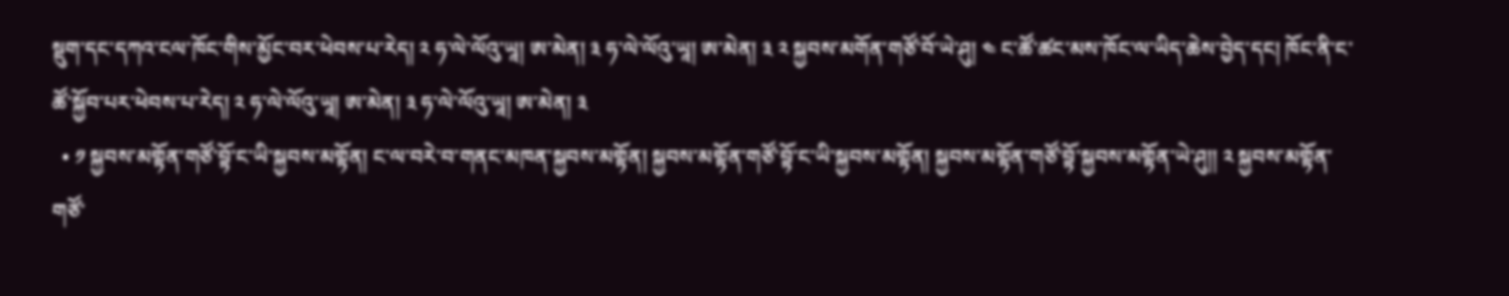སྡུག་དང་དཀའ་ངལ་ཁོང་གིས་མྱོང་བར་ཕེབས་པ་རེད། ༢ ཧ་ལེ་ལོའུ་ཡཱ། ཨ་མེན། ༣ ཧ་ལེ་ལོའུ་ཡཱ། ཨ་མེན། ༣ ༢ སྐྱབས་མགོན་གཙོ་བོ་ཡེ་ཤུ། ༤ ང་ཚོ་ཚང་མས་ཁོང་ལ་ཡིད་ཆེས་བྱེད་དང། ཁོང་ནི་ང་ཚོ་སྐྱོབ་པར་ཕེབས་པ་རེད། ༢ ཧ་ལེ་ལོའུ་ཡཱ། ཨ་མེན། ༣ ཧ་ལེ་ལོའུ་ཡཱ། ཨ་མེན། ༣
  • ༡ སྐྱབས་མགྟོན་གཙོ་བྟོ་ང་ཡི་སྐྱབས་མགྟོན། ང་ལ་བརེ་བ་གནང་མཁན་སྐྱབས་མགྟོན། སྐྱབས་མགྟོན་གཙོ་བྟོ་ང་ཡི་སྐྱབས་མགྟོན། སྐྱབས་མགྟོན་གཙོ་བྟོ་སྐྱབས་མགྟོན་ཡེ་ཤུ།། ༢ སྐྱབས་མགྟོན་གཙོ་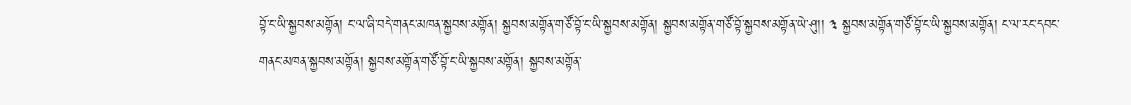བྟོ་ང་ཡི་སྐྱབས་མགྟོན། ང་ལ་ཞི་བདེ་གནང་མཁན་སྐྱབས་མགྟོན། སྐྱབས་མགྟོན་གཙོ་བྟོ་ང་ཡི་སྐྱབས་མགྟོན། སྐྱབས་མགྟོན་གཙོ་བྟོ་སྐྱབས་མགྟོན་ཡེ་ཤུ།། ༣ སྐྱབས་མགྟོན་གཙོ་བྟོ་ང་ཡི་སྐྱབས་མགྟོན། ང་ལ་རང་དབང་གནང་མཁན་སྐྱབས་མགྟོན། སྐྱབས་མགྟོན་གཙོ་བྟོ་ང་ཡི་སྐྱབས་མགྟོན། སྐྱབས་མགྟོན་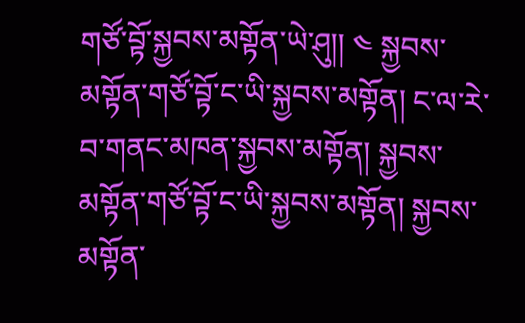གཙོ་བྟོ་སྐྱབས་མགྟོན་ཡེ་ཤུ།། ༤ སྐྱབས་མགྟོན་གཙོ་བྟོ་ང་ཡི་སྐྱབས་མགྟོན། ང་ལ་རེ་བ་གནང་མཁན་སྐྱབས་མགྟོན། སྐྱབས་མགྟོན་གཙོ་བྟོ་ང་ཡི་སྐྱབས་མགྟོན། སྐྱབས་མགྟོན་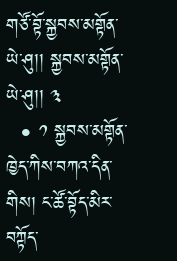གཙོ་བྟོ་སྐྱབས་མགྟོན་ཡེ་ཤུ།། སྐྱབས་མགྟོན་ཡེ་ཤུ།། ༣
  • ༡ སྐྱབས་མགྟོན་ཁྱེད་ཀིས་བཀའ་དིན་གིས། ང་ཚོ་བྟོད་མིར་བཀྟོད་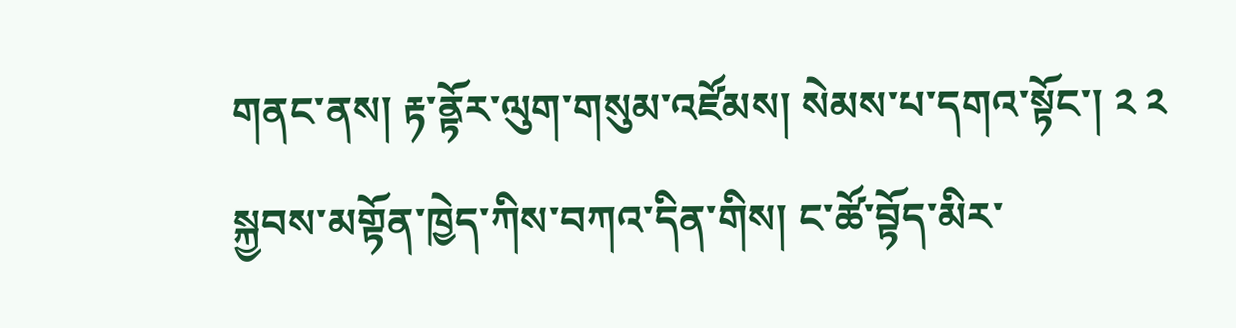གནང་ནས། རྟ་ནྟོར་ལུག་གསུམ་འཛོམས། སེམས་པ་དགའ་སྟོང་། ༢ ༢ སྐྱབས་མགྟོན་ཁྱེད་ཀིས་བཀའ་དིན་གིས། ང་ཚོ་བྟོད་མིར་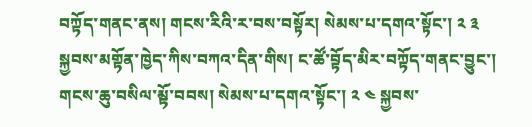བཀྟོད་གནང་ནས། གངས་རིའི་ར་བས་བསྟོར། སེམས་པ་དགའ་སྟོང་། ༢ ༣ སྐྱབས་མགྟོན་ཁྱེད་ཀིས་བཀའ་དིན་གིས། ང་ཚོ་བྟོད་མིར་བཀྟོད་གནང་བྱུང་། གངས་ཆུ་བསིལ་མྟོ་བབས། སེམས་པ་དགའ་སྟོང་། ༢ ༤ སྐྱབས་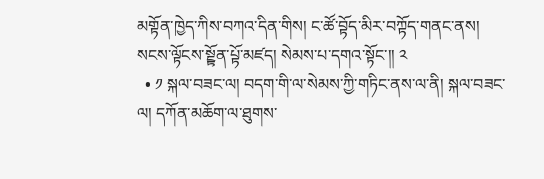མགྟོན་ཁྱེད་ཀིས་བཀའ་དིན་གིས། ང་ཚོ་བྟོད་མིར་བཀྟོད་གནང་ནས། སངས་ལྟོངས་སྔྟོན་པྟོ་མཛད། སེམས་པ་དགའ་སྟོང་།། ༢
  • ༡ སྐལ་བཟང་ལ། བདག་གི་ལ་སེམས་ཀྱི་གཏིང་ནས་ལ་ནི། སྐལ་བཟང་ལ། དཀོན་མཆོག་ལ་ཐུགས་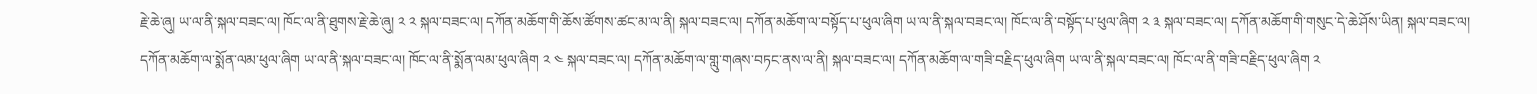རྗེ་ཆེ་ཞུ། ཡ་ལ་ནི་སྐལ་བཟང་ལ། ཁོང་ལ་ནི་ཐུགས་རྗེ་ཆེ་ཞུ། ༢ ༢ སྐལ་བཟང་ལ། དཀོན་མཆོག་གི་ཆོས་ཚོགས་ཚང་མ་ལ་ནི། སྐལ་བཟང་ལ། དཀོན་མཆོག་ལ་བསྟོད་པ་ཕུལ་ཞིག ཡ་ལ་ནི་སྐལ་བཟང་ལ། ཁོང་ལ་ནི་བསྟོད་པ་ཕུལ་ཞིག ༢ ༣ སྐལ་བཟང་ལ། དཀོན་མཆོག་གི་གསུང་དེ་ཆེ་ཤོས་ཡིན། སྐལ་བཟང་ལ། དཀོན་མཆོག་ལ་སྨོན་ལམ་ཕུལ་ཞིག ཡ་ལ་ནི་སྐལ་བཟང་ལ། ཁོང་ལ་ནི་སྨོན་ལམ་ཕུལ་ཞིག ༢ ༤ སྐལ་བཟང་ལ། དཀོན་མཆོག་ལ་གླུ་གཞས་བཏང་ནས་ལ་ནི། སྐལ་བཟང་ལ། དཀོན་མཆོག་ལ་གཟི་བརྗིད་ཕུལ་ཞིག ཡ་ལ་ནི་སྐལ་བཟང་ལ། ཁོང་ལ་ནི་གཟི་བརྗིད་ཕུལ་ཞིག ༢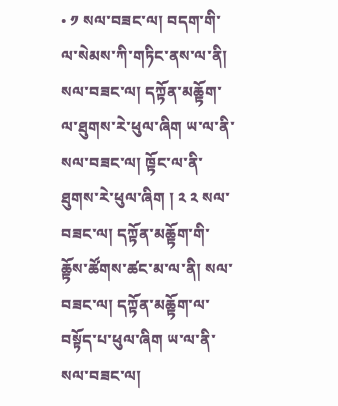• ༡ སལ་བཟང་ལ། བདག་གི་ལ་སེམས་ཀི་གཏིང་ནས་ལ་ནི། སལ་བཟང་ལ། དཀྟོན་མཆྟོག་ལ་ཐུགས་རེ་ཕུལ་ཞིག ཡ་ལ་ནི་སལ་བཟང་ལ། ཁྟོང་ལ་ནི་ཐུགས་རེ་ཕུལ་ཞིག ། ༢ ༢ སལ་བཟང་ལ། དཀྟོན་མཆྟོག་གི་ཆྟོས་ཚོགས་ཚང་མ་ལ་ནི། སལ་བཟང་ལ། དཀྟོན་མཆྟོག་ལ་བསྟོད་པ་ཕུལ་ཞིག ཡ་ལ་ནི་སལ་བཟང་ལ།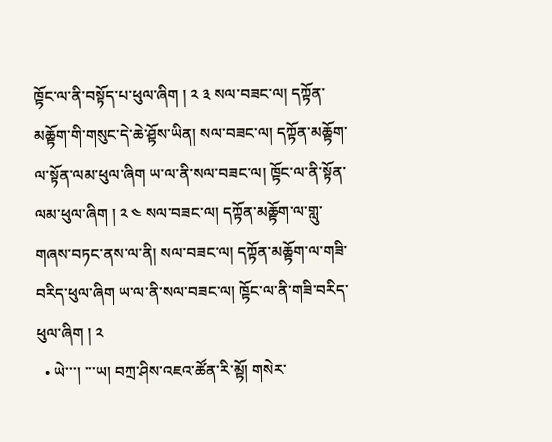ཁྟོང་ལ་ནི་བསྟོད་པ་ཕུལ་ཞིག ། ༢ ༣ སལ་བཟང་ལ། དཀྟོན་མཆྟོག་གི་གསུང་དེ་ཆེ་ཤྟོས་ཡིན། སལ་བཟང་ལ། དཀྟོན་མཆྟོག་ལ་སྟོན་ལམ་ཕུལ་ཞིག ཡ་ལ་ནི་སལ་བཟང་ལ། ཁྟོང་ལ་ནི་སྟོན་ལམ་ཕུལ་ཞིག ། ༢ ༤ སལ་བཟང་ལ། དཀྟོན་མཆྟོག་ལ་གླུ་གཞས་བཏང་ནས་ལ་ནི། སལ་བཟང་ལ། དཀྟོན་མཆྟོག་ལ་གཟི་བརིད་ཕུལ་ཞིག ཡ་ལ་ནི་སལ་བཟང་ལ། ཁྟོང་ལ་ནི་གཟི་བརིད་ཕུལ་ཞིག ། ༢
  • ཡེ་་་། ་་་ཡ། བཀྲ་ཤིས་འཇའ་ཚོན་རི་མྟོ། གསེར་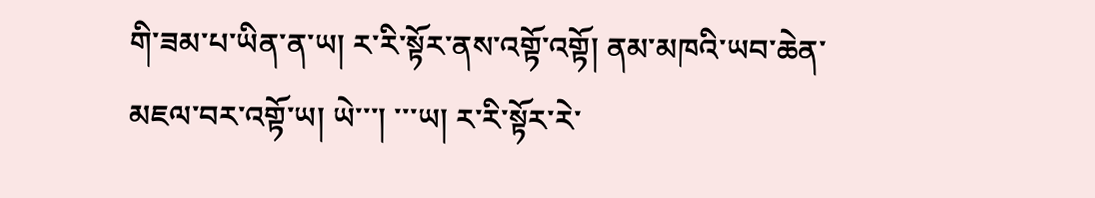གི་ཟམ་པ་ཡིན་ན་ཡ། ར་རི་སྟོར་ནས་འགྟོ་འགྟོ། ནམ་མཁའི་ཡབ་ཆེན་མཇལ་བར་འགྟོ་ཡ། ཡེ་་་། ་་་ཡ། ར་རི་སྟོར་རེ་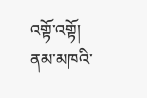འགྟོ་འགྟོ། ནམ་མཁའི་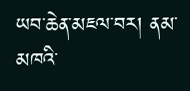ཡབ་ཆེན་མཇལ་བར། ནམ་མཁའི་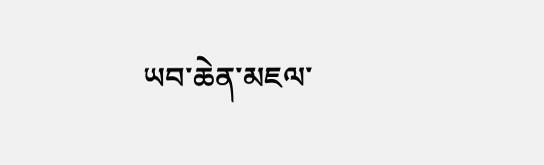ཡབ་ཆེན་མཇལ་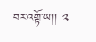བར་འགྟོ་ཡ།། ༢